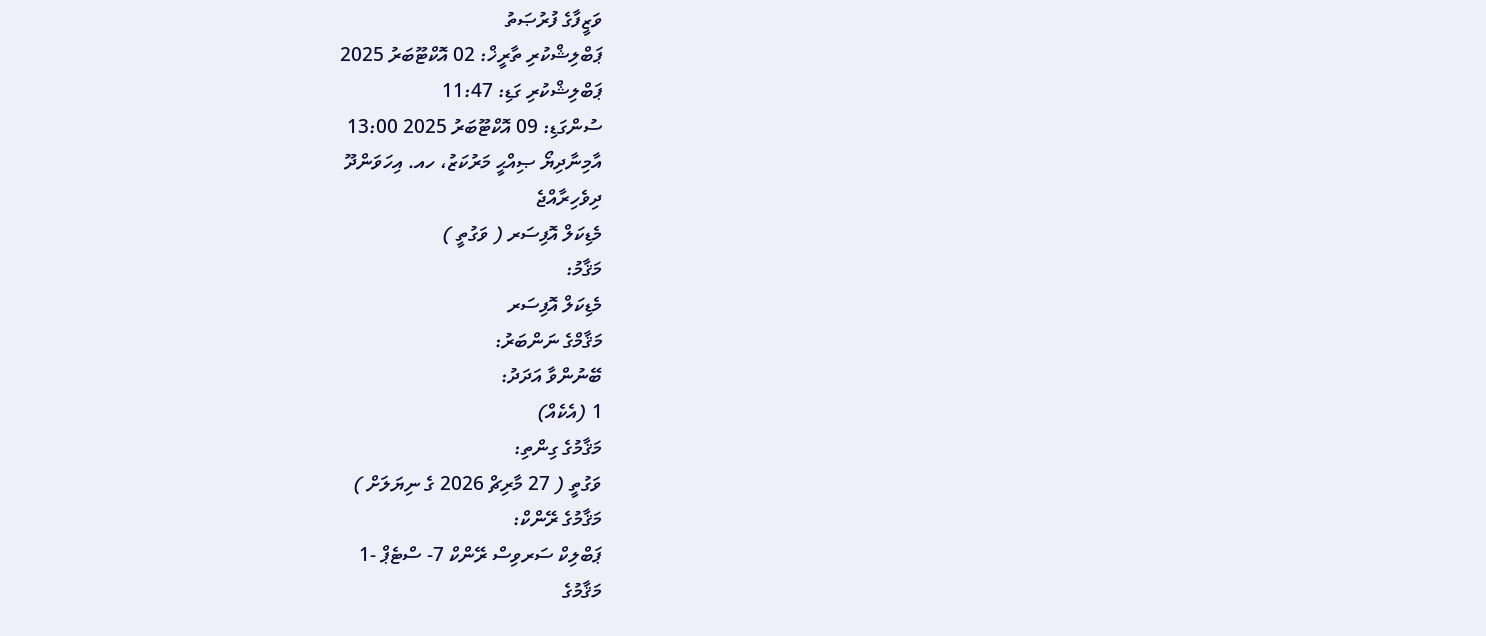ވަޒީފާގެ ފުރުޞަތު
ޕަބްލިޝްކުރި ތާރީޚް: 02 އޮކްޓޫބަރު 2025
ޕަބްލިޝްކުރި ގަޑި: 11:47
ސުންގަޑި: 09 އޮކްޓޫބަރު 2025 13:00
އާމިނާދިޔޯ ޞިއްޙީ މަރުކަޒު، ހއ. އިހަވަންދޫ
ދިވެހިރާއްޖެ
މެޑިކަލް އޮފިސަރ ( ވަގުތީ )
މަޤާމު:
މެޑިކަލް އޮފިސަރ
މަޤާމްގެ ނަންބަރު:
ބޭނުންވާ އަދަދު:
1 (އެކެއް)
މަޤާމުގެ ގިންތި:
ވަގުތީ ( 27 މާރިޗް 2026 ގެ ނިޔަލަށް )
މަޤާމުގެ ރޭންކް:
ޕަބްލިކް ސަރވިސް ރޭންކް 7- ސްޓެޕް -1
މަޤާމުގެ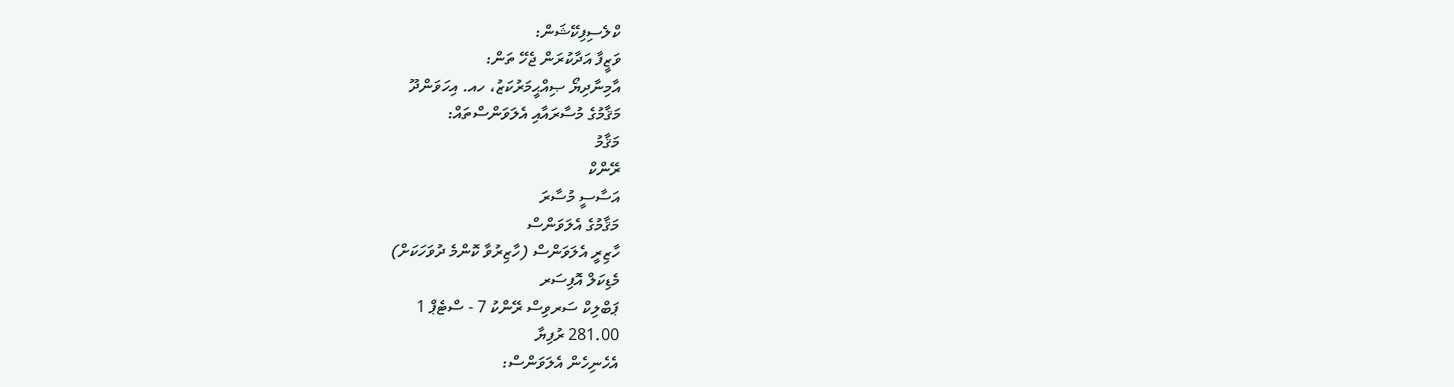ކްލެސިފިކޭޝަން:
ވަޒީފާ އަދާކުރަން ޖެހޭ ތަން:
އާމިނާދިޔޯ ޞިއްޙީމަރުކަޒު، ހއ. އިހަވަންދޫ
މަޤާމުގެ މުސާރައާއި އެލަވަންސްތައް:
މަޤާމު
ރޭންކް
އަސާސީ މުސާރަ
މަޤާމުގެ އެލަވަންސް
ހާޒިރީ އެލަވަންސް (ހާޒިރުވާ ކޮންމެ ދުވަހަކަށް)
މެޑިކަލް އޮފިސަރ
ޕަބްލިކް ސަރވިސް ރޭންކު 7 - ސްޓެޕް 1
281.00 ރުފިޔާ
އެހެނިހެން އެލަވަންސް: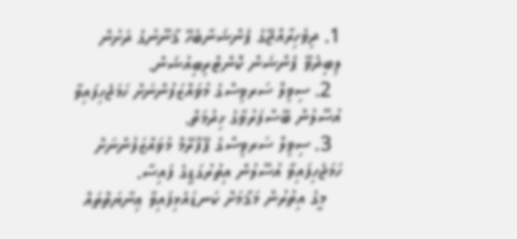1. ދިވެހިރާއްޖޭގެ ޕެންޝަނާބެހޭ ޤާނޫނުގެ ދަށުން ލިބިދެވޭ ޕެންޝަން ކޮންޓްރިބިއުޝަން.
  2. ސިވިލް ސަރވިސްގެ މުވައްޒަފުންނަށް ހަމަޖެހިފައިވާ އުސޫލުން ބޭސްފަރުވާގެ ޚިދުމަތް.
  3. ސިވިލް ސަރވިސްގެ ޕޭފްރޭމް މުވައްޒަފުންނަށް ހަމަޖެހިފައިވާ އުސޫލުން އިތުރުގަޑީގެ ފައިސާ.
   މީގެ އިތުރުން މަޤާމަށް ކަނޑައެޅިފައިވާ ޢިނާޔަތްތައް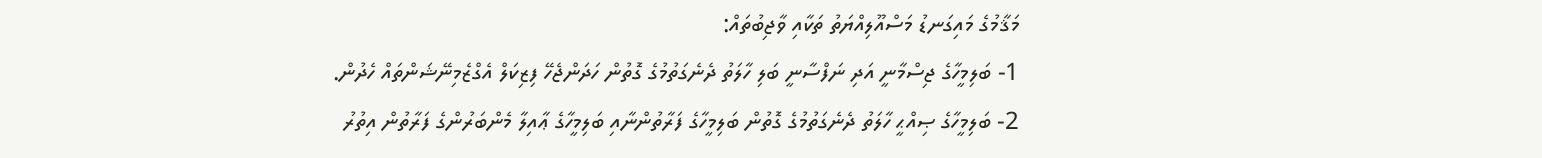މަޤާމުގެ މައިގަނޑު މަސްއޫލިއްޔަތު ތަކާއި ވާޖިބުތައް:
1- ބަލިމީހާގެ ޖިސްމާނީ އަދި ނަފްސާނީ ބަލި ހާލަތު ދެނެގަތުމުގެ ގޮތުން ހަދަންޖެހޭ ފިޒިކަލް އެގްޒެމިނޭޝަންތައް ހެދުން.
2- ބަލިމީހާގެ ޞިއްޙީ ހާލަތު ދެނެގަތުމުގެ ގޮތުން ބަލިމީހާގެ ފަރާތުންނާއި ބަލިމީހާގެ ޢާއިލާ މެންބަރުންގެ ފަރާތުން އިތުރު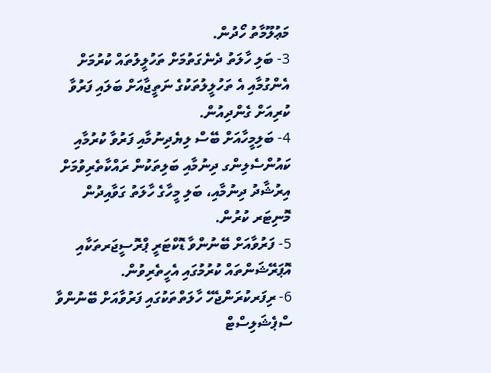މަޢުލޫމާތު ހޯދުން.
3- ބަލި ހާލަތު ދެނެގަތުމަށް ތަހުލީލުތައް ކުރުމަށް އެންގުމާއި އެ ތަހުލީލުތަކުގެ ނަތީޖާއަށް ބަލައި ފަރުވާ ކުރިއަށް ގެންދިއުން.
4- ބަލިމީހާއަށް ބޭސް ލިޔެދިނުމާއި ފަރުވާ ކުރުމާއި ކައުންސެލިންގ ދިނުމާއި ބަލިތަކުން ރައްކާތެރިވުމަށް އިރުޝާދު ދިނުމާއި، ބަލި މީހާގެ ހާލަތު ގަވާއިދުން މޮނިޓަރ ކުރުން.
5- ފަރުވާއަށް ބޭނުންވާ ޑޮކްޓަރީ ޕްރޮސީޖަރތަކާއި އޮޕަރޭޝަންތައް ކުރުމުގައި އެހީތެރިވުން.
6- ރިފަރކުރަންޖެހޭ ހާލަތްތަކުގައި ފަރުވާއަށް ބޭނުންވާ ސްޕެޝަލިސްޓް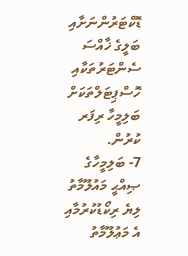ޑޮކްޓަރުންނަށާއި ބަލީގެ ޚާއްސަ ސެންޓަރުތަކާއި ހޮސްޕިޓަލްތަކަށް ބަލިމީހާ ރިފަރ ކުރުން.
7- ބަލިމީހާގެ ޞިއްޙީ މައުލޫމާތު ލިޔެ ރިކޯޑުކުރުމާއި އެ މަޢުލޫމާތު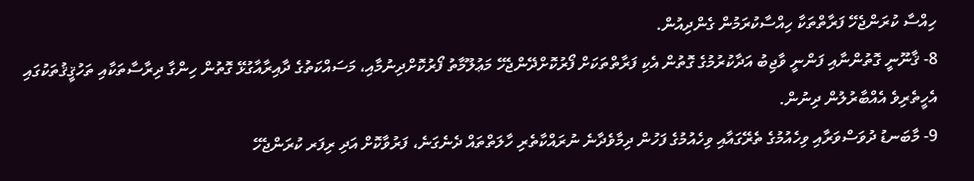ހިއްސާ ކުރަންޖެހޭ ފަރާތްތަކާ ހިއްސާކުރަމުން ގެންދިއުން.
8- ޤާނޫނީ ގޮތުންނާއި ފަންނީ ވާޖިބު އަދާކުރުމުގެ ގޮތުން އެކި ފަރާތްތަކަށް ފޯރުކޮށްދޭންޖެހޭ މަޢުލޫމާތު ފޯރުކޮށްދިނުމާއި، މަސައްކަތުގެ ދާއިރާއާގުޅޭ ގޮތުން ހިންގާ ދިރާސާތަކާއި ތަހުޤީޤުތަކުގައި އެހީތެރިވެ އެއްބާރުލުން ދިނުން.
9- މާބަނޑު ދުވަސްވަރާއި ވިހެއުމުގެ ތެރޭގައާއި ވިހެއުމުގެ ފަހުން ދިމާވެދާނެ ނުރައްކާތެރި ހާލަތްތައް ދެނެގަނެ، ފަރުވާކޮށް އަދި ރިފަރ ކުރަންޖެހޭ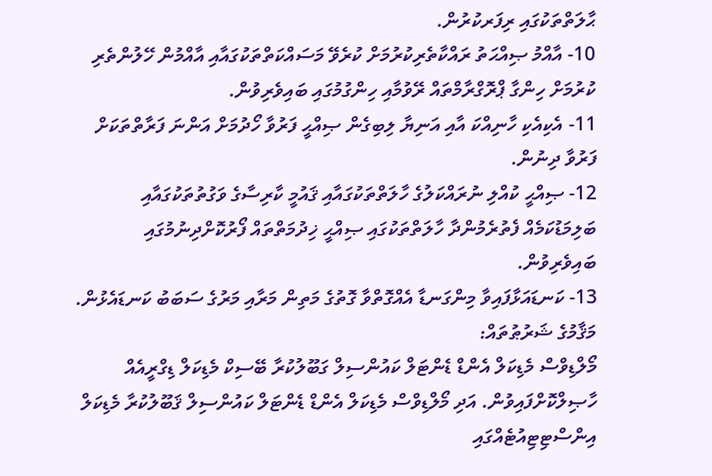ޙާލަތްތަކުގައި ރިފަރކުރުން.
10- އާއްމު ޞިއްޙަތު ރައްކާތެރިކުރުމަށް ކުރެވޭ މަސައްކަތްތަކުގައާއި އާއްމުން ހޭލުންތެރި ކުރުމަށް ހިންގާ ޕްރޮގްރާމްތައް ރޭވުމާއި ހިންގުމުގައި ބައިވެރިވުން.
11- އެކިއެކި ހާނިއްކަ އާއި އަނިޔާ ލިބިގެން ޞިއްޙީ ފަރުވާ ހޯދުމަށް އަންނަ ފަރާތްތަކަށް ފަރުވާ ދިނުން.
12- ޞިއްޙީ ކުއްލި ނުރައްކަލުގެ ހާލަތްތަކުގައާއި ޤައުމީ ކާރިސާގެ ވަގުތުތަކުގައާއި ބަލިމަޑުކަމެއް ފެތުރެމުންދާ ހާލަތްތަކުގައި ޞިއްޙީ ޚިދުމަތްތައް ފޯރުކޮށްދިނުމުގައި ބައިވެރިވުން.
13- ކަނޑައަޅާފައިވާ މިންގަނޑާ އެއްގޮތްވާ ގޮތުގެ މަތިން މަރާއި މަރުގެ ސަބަބު ކަނޑައެޅުން.
މަޤާމުގެ ޝަރުޠުތައް:
މޯލްޑިވްސް މެޑިކަލް އެންޑް ޑެންޓަލް ކައުންސިލް ގަބޫލުކުރާ ބޭސިކް މެޑިކަލް ޑިގްރީއެއް ހާޞިލްކޮށްފައިވުން. އަދި މޯލްޑިވްސް މެޑިކަލް އެންޑް ޑެންޓަލް ކައުންސިލް ޤަބޫލުކުރާ މެޑިކަލް އިންސްޓިޓިއުޓެއްގައި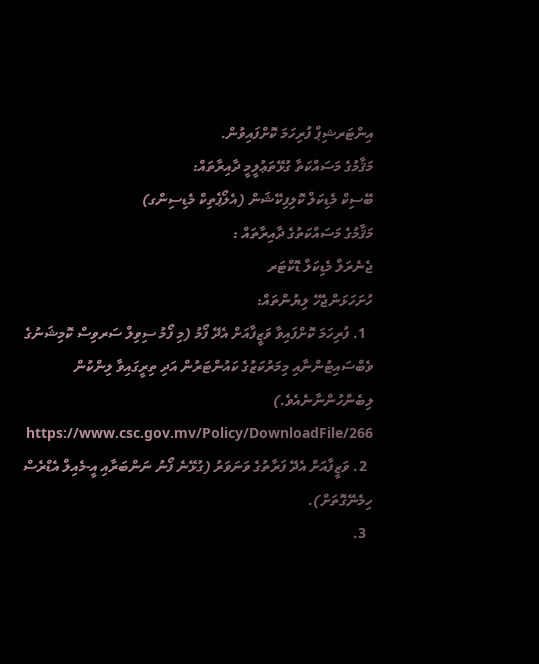އިންޓަރޝިޕް ފުރިހަމަ ކޮށްފައިވުން.
މަޤާމުގެ މަސައްކަތާ ގުޅޭތަޢުލީމީ ދާއިރާތައް:
ބޭސިކް މެޑިކަލް ކޮލިފިކޭޝަން (އެލޯޕެތިކް މެޑިސިންގ)
މަޤާމުގެ މަސައްކަތުގެ ދާއިރާތައް :
ޖެނެރަލް މެޑިކަލް ޑޮކްޓަރ
ހުށަހަޅަންޖެހޭ ލިޔުންތައް:
  1. ފުރިހަމަ ކޮށްފައިވާ ވަޒީފާއަށް އެދޭ ފޯމު (މި ފޯމު ސިވިލް ސަރވިސް ކޮމިޝަނުގެ ވެބްސައިޓުންނާއި މިމަރުކަޒުގެ ކައުންޓަރުން އަދި ތިރީގައިވާ ލިންކުން ލިބެންހުންނާނެއެވެ.) https://www.csc.gov.mv/Policy/DownloadFile/266
  2. ވަޒީފާއަށް އެދޭ ފަރާތުގެ ވަނަވަރު (ގުޅޭނެ ފޯނު ނަންބަރާއި އީ-މެއިލް އެޑްރެސް ހިމެނޭގޮތަށް).
  3.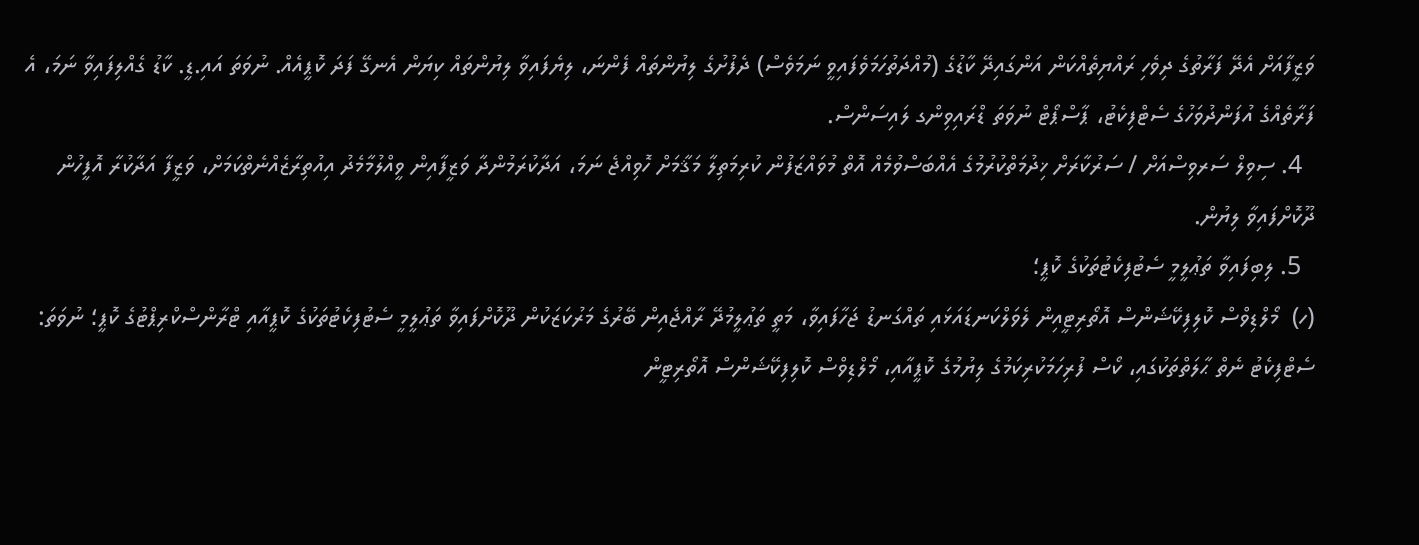ވަޒީފާއަށް އެދޭ ފަރާތުގެ ދިވެހި ރައްޔިތެއްކަން އަންގައިދޭ ކާޑުގެ (މުއްދަތުހަމަވެފައިވީ ނަމަވެސް) ދެފުށުގެ ލިޔުންތައް ފެންނަ، ލިޔެފައިވާ ލިޔުންތައް ކިޔަން އެނގޭ ފަދަ ކޮޕީއެއް. ނުވަތަ އައި.ޑީ. ކާޑު ގެއްލިފައިވާ ނަމަ، އެ ފަރާތެއްގެ އުފަންދުވަހުގެ ސެޓްފިކެޓު، ޕާސްޕޯޓް ނުވަތަ ޑްރައިވިންގ ލައިސަންސް.
  4. ސިވިލް ސަރވިސްއަށް / ސަރުކާރަށް ޚިދުމަތްކުރުމުގެ އެއްބަސްވުމެއް އޮތް މުވައްޒަފުން ކުރިމަތިލާ މަޤާމަށް ހޮވިއްޖެ ނަމަ، އަދާކުރަމުންދާ ވަޒީފާއިން ވީއްލުމާމެދު އިއުތިރާޒެއްނެތްކަމަށް، ވަޒީފާ އަދާކުރާ އޮފީހުން ދޫކޮށްފައިވާ ލިޔުން.
  5. ލިބިފައިވާ ތަޢުލީމީ ސެޓުފިކެޓުތަކުގެ ކޮޕީ؛
(ހ)  މޯލްޑިވްސް ކޮލިފިކޭޝަންސް އޮތޯރިޓީއިން ލެވަލްކަނޑައަޅައި ތައްގަނޑު ޖަހާފައިވާ، މަތީ ތަޢުލީމުދޭ ރާއްޖެއިން ބޭރުގެ މަރުކަޒަކުން ދޫކޮށްފައިވާ ތަޢުލީމީ ސެޓުފިކެޓުތަކުގެ ކޮޕީއާއި ޓްރާންސްކްރިޕްޓުގެ ކޮޕީ؛ ނުވަތަ: ސެޓްފިކެޓު ނެތް ޙާލަތްތަކުގައި، ކޯސް ފުރިހަމަކުރިކަމުގެ ލިޔުމުގެ ކޮޕީއާއި، މޯލްޑިވްސް ކޮލިފިކޭޝަންސް އޮތޯރިޓީން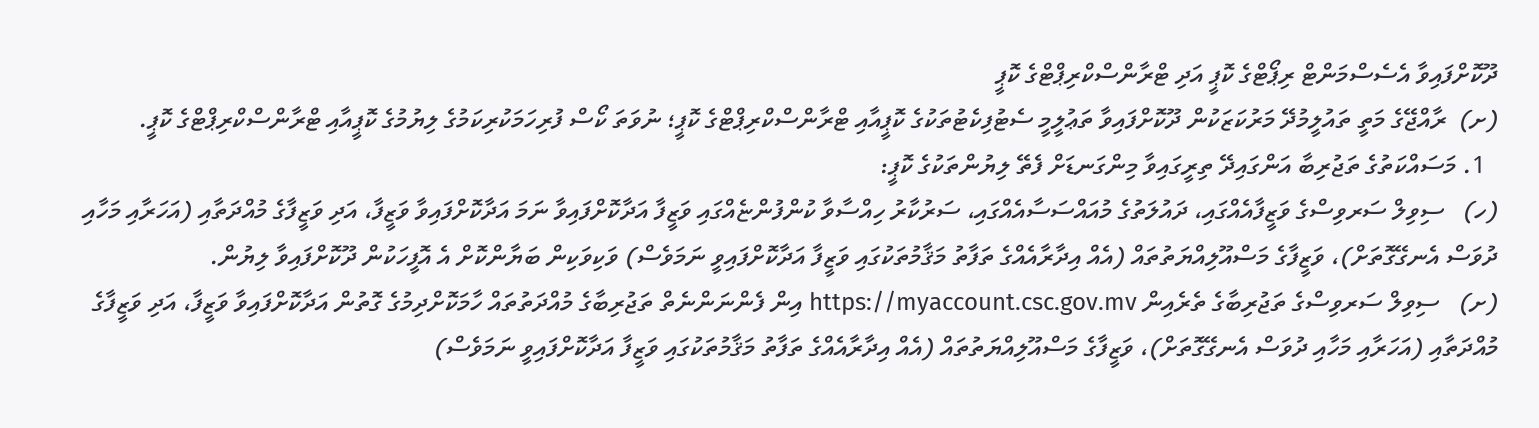ދޫކޮށްފައިވާ އެސެސްމަންޓް ރިޕޯޓްގެ ކޮޕީ އަދި ޓްރާންސްކްރިޕްޓްގެ ކޮޕީ
(ށ)  ރާއްޖޭގެ މަތީ ތައުލީމުދޭ މަރުކަޒަކުން ދޫކޮށްފައިވާ ތަޢުލީމީ ސެޓުފިކެޓުތަކުގެ ކޮޕީއާއި ޓްރާންސްކްރިޕްޓްގެ ކޮޕީ؛ ނުވަތަ ކޯސް ފުރިހަމަކުރިކަމުގެ ލިޔުމުގެ ކޮޕީއާއި ޓްރާންސްކްރިޕްޓްގެ ކޮޕީ.
  1. މަސައްކަތުގެ ތަޖުރިބާ އަންގައިދޭ ތިރީގައިވާ މިންގަނޑަށް ފެތޭ ލިޔުންތަކުގެ ކޮޕީ:
(ހ)   ސިވިލް ސަރވިސްގެ ވަޒީފާއެއްގައި، ދައުލަތުގެ މުއައްސަސާއެއްގައި، ސަރުކާރު ހިއްސާވާ ކުންފުންޏެއްގައި ވަޒީފާ އަދާކޮށްފައިވާ ނަމަ އަދާކޮށްފައިވާ ވަޒީފާ، އަދި ވަޒީފާގެ މުއްދަތާއި (އަހަރާއި މަހާއި ދުވަސް އެނގޭގޮތަށް)، ވަޒީފާގެ މަސްއޫލިއްޔަތުތައް (އެއް އިދާރާއެއްގެ ތަފާތު މަޤާމުތަކުގައި ވަޒީފާ އަދާކޮށްފައިވީ ނަމަވެސް) ވަކިވަކިން ބަޔާންކޮށް އެ އޮފީހަކުން ދޫކޮށްފައިވާ ލިޔުން.
(ށ)   ސިވިލް ސަރވިސްގެ ތަޖުރިބާގެ ތެރެއިން https://myaccount.csc.gov.mv އިން ފެންނަންނެތް ތަޖުރިބާގެ މުއްދަތުތައް ހާމަކޮށްދިމުގެ ގޮތުން އަދާކޮށްފައިވާ ވަޒީފާ، އަދި ވަޒީފާގެ މުއްދަތާއި (އަހަރާއި މަހާއި ދުވަސް އެނގޭގޮތަށް)، ވަޒީފާގެ މަސްއޫލިއްޔަތުތައް (އެއް އިދާރާއެއްގެ ތަފާތު މަޤާމުތަކުގައި ވަޒީފާ އަދާކޮށްފައިވީ ނަމަވެސް)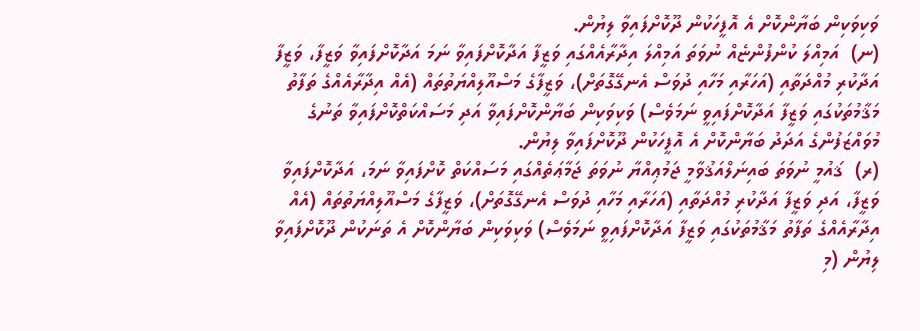ވަކިވަކިން ބަޔާންކޮށް އެ އޮފީހަކުން ދޫކޮށްފައިވާ ލިޔުން.
(ނ)  އަމިއްލަ ކުންފުންޏެއް ނުވަތަ އަމިއްލަ އިދާރާއެއްގައި ވަޒީފާ އަދާކޮށްފައިވާ ނަމަ އަދާކޮށްފައިވާ ވަޒީފާ، ވަޒީފާ އަދާކުރި މުއްދަތާއި (އަހަރާއި މަހާއި ދުވަސް އެނގޭގޮތަށް)، ވަޒީފާގެ މަސްއޫލިއްޔަތުތައް (އެއް އިދާރާއެއްގެ ތަފާތު މަޤާމުތަކުގައި ވަޒީފާ އަދާކޮށްފައިވީ ނަމަވެސް) ވަކިވަކިން ބަޔާންކޮށްފައިވާ އަދި މަސައްކަތްކޮށްފައިވާ ތަނުގެ މުވައްޒަފުންގެ އަދަދު ބަޔާންކޮށް އެ އޮފީހަކުން ދޫކޮށްފައިވާ ލިޔުން.
(ރ)  ޤައުމީ ނުވަތަ ބައިނަލްއަޤުވާމީ ޖަމުޢިއްޔާ ނުވަތަ ޖަމާޢަތެއްގައި މަސައްކަތް ކޮށްފައިވާ ނަމަ، އަދާކޮށްފައިވާ ވަޒީފާ، އަދި ވަޒީފާ އަދާކުރި މުއްދަތާއި (އަހަރާއި މަހާއި ދުވަސް އެނގޭގޮތަށް)، ވަޒީފާގެ މަސްއޫލިއްޔަތުތައް (އެއް އިދާރާއެއްގެ ތަފާތު މަޤާމުތަކުގައި ވަޒީފާ އަދާކޮށްފައިވީ ނަމަވެސް) ވަކިވަކިން ބަޔާންކޮށް އެ ތަނަކުން ދޫކޮށްފައިވާ ލިޔުން (މި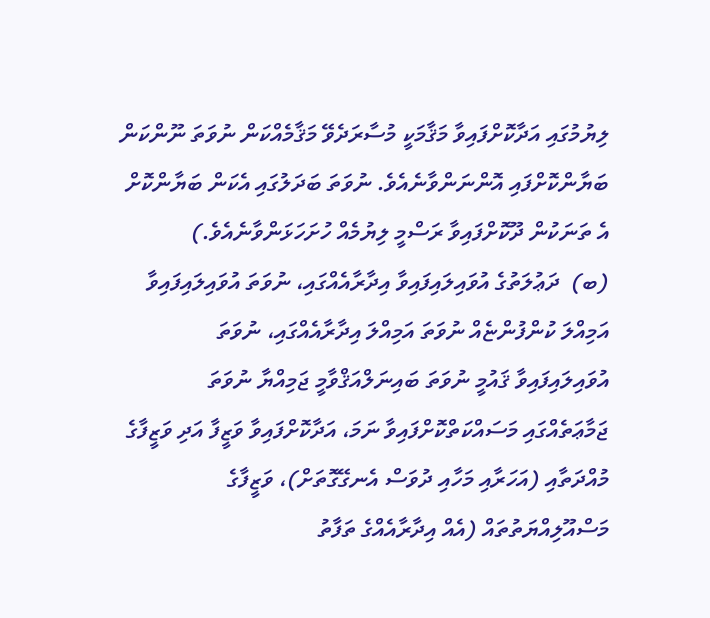ލިޔުމުގައި އަދާކޮށްފައިވާ މަޤާމަކީ މުސާރަދެވޭ މަޤާމެއްކަން ނުވަތަ ނޫންކަން ބަޔާންކޮށްފައި އޮންނަންވާނެއެވެ. ނުވަތަ ބަދަލުގައި އެކަން ބަޔާންކޮށް އެ ތަނަކުން ދޫކޮށްފައިވާ ރަސްމީ ލިޔުމެއް ހުށަހަޅަންވާނެއެވެ.)
(ބ)  ދަޢުލަތުގެ އުވައިލައިފައިވާ އިދާރާއެއްގައި، ނުވަތަ އުވައިލައިފައިވާ އަމިއްލަ ކުންފުންޏެއް ނުވަތަ އަމިއްލަ އިދާރާއެއްގައި، ނުވަތަ އުވައިލައިފައިވާ ޤައުމީ ނުވަތަ ބައިނަލްއަޤްވާމީ ޖަމިއްޔާ ނުވަތަ ޖަމާޢަތެއްގައި މަސައްކަތްކޮށްފައިވާ ނަމަ، އަދާކޮށްފައިވާ ވަޒީފާ އަދި ވަޒީފާގެ މުއްދަތާއި (އަހަރާއި މަހާއި ދުވަސް އެނގޭގޮތަށް)، ވަޒީފާގެ މަސްއޫލިއްޔަތުތައް (އެއް އިދާރާއެއްގެ ތަފާތު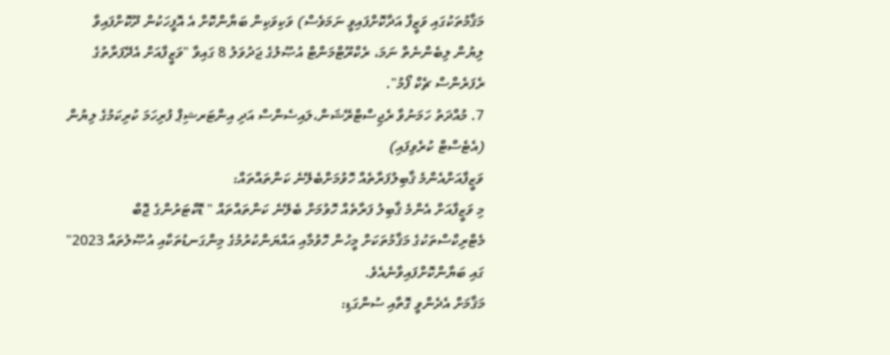މަޤާމުތަކުގައި ވަޒީފާ އަދާކޮށްފައިވީ ނަމަވެސް) ވަކިވަކިން ބަޔާންކޮށް އެ އޮފީހަކުން ދޫކޮށްފައިވާ ލިޔުން ލިބެންނެތް ނަމަ، ރެކްރޫޓްމަންޓް އުޞޫލުގެ ޖަދުވަލު 8 ގައިވާ "ވަޒީފާއަށް އެދޭފަރާތުގެ ރެފަރެންސް ޗެކް ފޯމު".
7. މުއްދަތު ހަމަނުވާ ރެޖިސްޓްރޭޝަން،ލައިސެންސް އަދި އިންޓަރޝިޕް ފުރިހަމަ ކުރިކަމުގެ ލިޔުން (އެޓެސްޓް ކުރެވިފައި)
ވަޒީފާއަށްއެންމެ ޤާބިލުފަރާތެއް ހޮވުމަށްބެލޭނެ ކަންތައްތައް:
މި ވަޒީފާއަށް އެންމެ ޤާބިލު ފަރާތެއް ހޮވުމަށް ބެލޭނެ ކަންތައްތައް " ޑޮކްޓަރުންގެ ޖޮބް މެޓްރިކްސްތަކުގެ މަޤާމުތަކަށް މީހުން ހޮވުމާއި އައްޔަންކުރުމުގެ މިންގަނޑުތަކާއި އުޞޫލުތައް 2023" ގައި ބަޔާންކޮށްފައިވާނެއެވެ.
މަޤާމަށް އެދެންވީ ގޮތާއި ސުންގަޑި: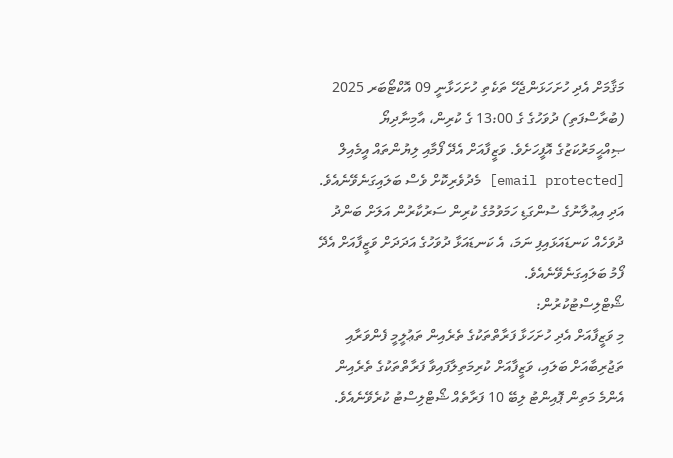މަޤާމަށް އެދި ހުށަހަޅަންޖެހޭ ތަކެތި ހުށަހަޅާނީ 09 އޮކްޓޯބަރ 2025 (ބުރާސްފަތި) ދުވަހުގެ ގެ 13:00 ގެ ކުރިން، އާމިނާދިޔޯ ޞިއްޙީމަރުކަޒުގެ އޮފީހަށެވެ. ވަޒީފާއަށް އެދޭ ފޯމާއި ލިޔުންތައް އީމެއިލް [email protected] މެދުވެރިކޮށް ވެސް ބަލައިގަނެވޭނެއެވެ.
އަދި އިޢުލާނުގެ ސުންގަޑި ހަމަވުމުގެ ކުރިން ސަރުކާރުން އަލަށް ބަންދު ދުވަހެއް ކަނޑައަޅައިފި ނަމަ، އެ ކަނޑައަޅާ ދުވަހުގެ އަދަދަށް ވަޒީފާއަށް އެދޭ ފޯމު ބަލައިގަނެވޭނެއެވެ.
ޝޯޓްލިސްޓުކުރުން:
މި ވަޒީފާއަށް އެދި ހުށަހަޅާ ފަރާތްތަކުގެ ތެރެއިން ތަޢުލީމީ ފެންވަރާއި ތަޖުރިބާއަށް ބަލައި، ވަޒީފާއަށް ކުރިމަތިލާފައިވާ ފަރާތްތަކުގެ ތެރެއިން އެންމެ މަތިން ޕޮއިންޓު ލިބޭ 10 ފަރާތެއް ޝޯޓްލިސްޓު ކުރެވޭނެއެވެ.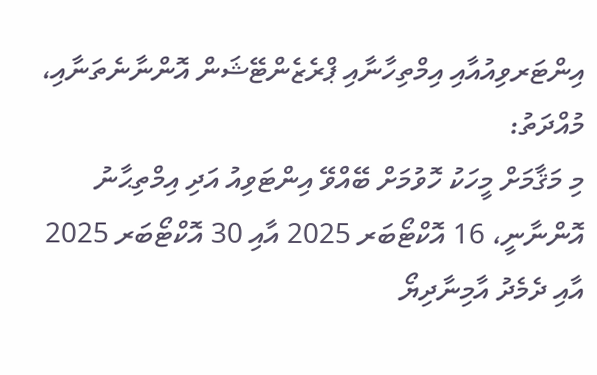އިންޓަރވިއުއާއި އިމްތިހާނާއި ޕްރެޒެންޓޭޝަން އޮންނާނެތަނާއި، މުއްދަތު:
މި މަޤާމަށް މީހަކު ހޮވުމަށް ބޭއްވޭ އިންޓަވިއު އަދި އިމްތިޙާނު އޮންނާނީ، 16 އޮކްޓޯބަރ 2025 އާއި 30 އޮކްޓޯބަރ 2025 އާއި ދެމެދު އާމިނާދިޔޯ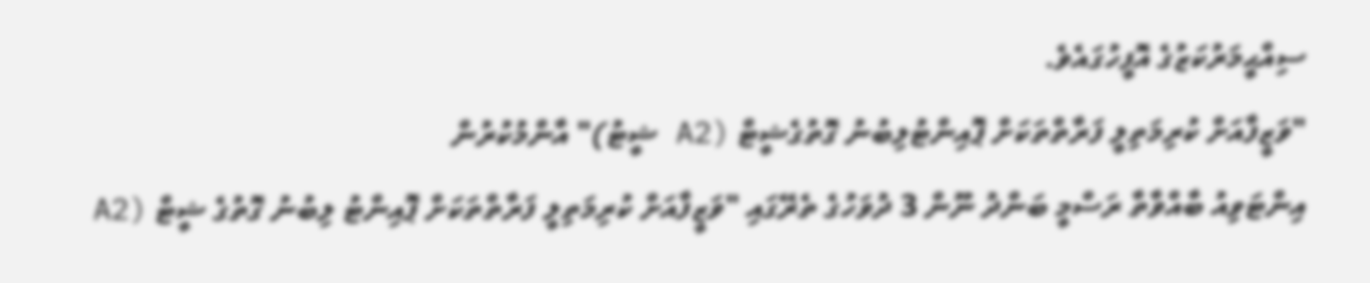ސިއްޙީމަރުކަޒުގެ އޮފީހުގައެވެ.
"ވަޒީފާއަށް ކުރިމަތިލީ ފަރާތްތަކަށް ޕޮއިންޓުލިބުނު ގޮތުގެޝީޓް (A2 ޝީޓު)" އާންމުކުރުން
އިންޓަވިއު ބާއްވާތާ ރަސްމީ ބަންދު ނޫން 3 ދުވަހުގެ ތެރޭގައި "ވަޒީފާއަށް ކުރިމަތިލީ ފަރާތްތަކަށް ޕޮއިންޓު ލިބުނު ގޮތުގެ ޝީޓް (A2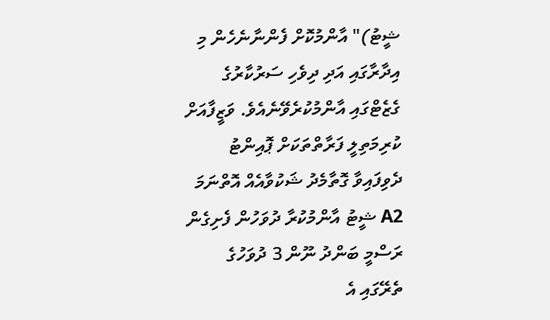ޝީޓު)" އާންމުކޮށް ފެންނާނެހެން މި އިދާރާގައި އަދި ދިވެހި ސަރުކާރުގެ ގެޒެޓްގައި އާންމުކުރެވޭނެއެވެ. ވަޒީފާއަށް ކުރިމަތިލީ ފަރާތްތަކަށް ޕޮއިންޓު ދެވިފައިވާ ގޮތާމެދު ޝަކުވާއެއް އޮތްނަމަ A2 ޝީޓު އާންމުކުރާ ދުވަހުން ފެށިގެން ރަސްމީ ބަންދު ނޫން 3 ދުވަހުގެ ތެރޭގައި އެ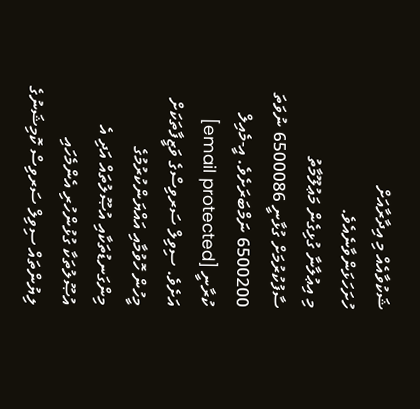ޝަކުވާއެއް މި އިދާރާއަށް ހުށަހަޅަންވާނެއެވެ.
މި އިޢުލާނާ ގުޅިގެން މަޢުލޫމާތު ސާފުކުރުމަށް ގުޅާނީ 6500086 ނުވަތަ 6500200 ނަމްބަރަށެވެ. އީ-މެއިލް ކުރާނީ [email protected]  އަށެވެ. ސިވިލް ސަރވިސްގެ ވަޒީފާތަކަށް މީހުން ހޮވުމާއި އައްޔަންކުރުމުގެ މިންގަނޑުތަކާއި އުޞޫލުތައް އަދި އެ އުޞޫލުތަކާ ގުޅުންހުރި އެންމެހައި  ލިޔުންތައް ސިވިލް ސަރވިސް ކޮމިޝަނުގެ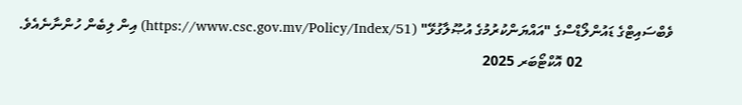ވެބްސައިޓްގެ ޑައުންލޯޑްސްގެ "އައްޔަންކުރުމުގެ އުޞޫލާގުޅޭ" (https://www.csc.gov.mv/Policy/Index/51) އިން ލިބެން ހުންނާނެއެވެ.
                         02 އޮކްޓޯބަރ 2025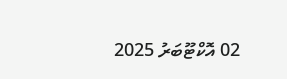02 އޮކްޓޫބަރު 2025